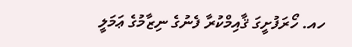ހއ. ހޯރަފުށީގަ ޤާއިމްކުރާ ފެނުގެ ނިޒާމުގެ ޢަމަލީ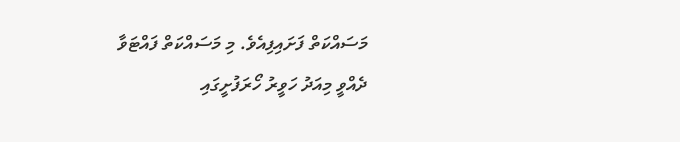މަސައްކަތް ފަށައިފިއެވެ. މި މަސައްކަތް ފައްޓަވާ ދެއްވީ މިއަދު ހަވީރު ހޯރަފުށީގައި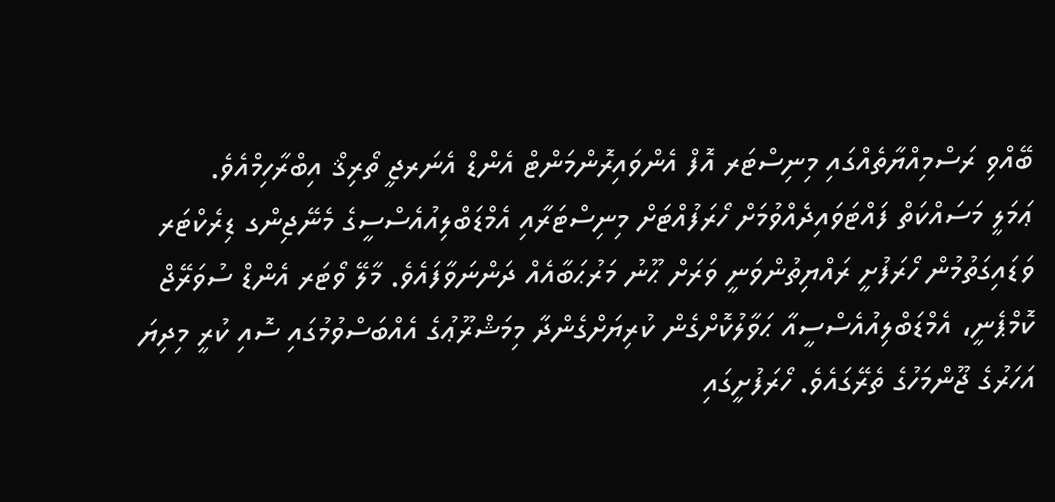ބޭއްވި ރަސްމިއްޔާތެއްގައި މިނިސްޓަރ އޮފް އެންވައިރޮންމަންޓް އެންޑް އެނަރޖީ ތޯރިޤް އިބްރާހިމްއެވެ.
ޢަމަލީ މަސައްކަތް ފައްޓަވައިދެއްވުމަށް ހޯރަފުއްޓަށް މިނިސްޓަރާއި އެމްޑަބްލިއުއެސްސީގެ މެނޭޖިންގ ޑިރެކްޓަރ ވަޑައިގަތުމުން ހޯރަފުށީ ރައްޔިތުންވަނީ ވަރަށް ޙޫނު މަރުޙަބާއެއް ދަންނަވާފައެވެ. މާލޭ ވޯޓަރ އެންޑް ސުވަރޭޖް ކޮމްޕެނީ، އެމްޑަބްލިއުއެސްސީއާ ޙަވާލުކޮށްގެން ކުރިޔަށްގެންދާ މިމަޝްރޫޢުގެ އެއްބަސްވުމުގައި ސޮއި ކުރީ މިދިޔަ އަހަރުގެ ޖޫންމަހުގެ ތެރޭގައެވެ. ހޯރަފުށީގައި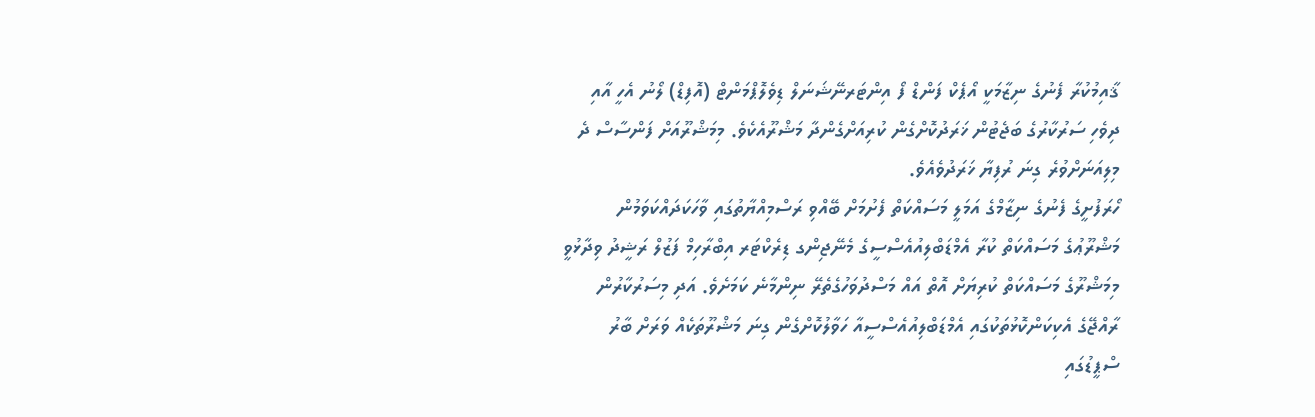ޤާއިމުކުރާ ފެނުގެ ނިޒާމަކީ އޯޕެކް ފަންޑް ފޯ އިންޓަރނޭޝަނަލް ޑިވެލޮޕްމަންޓް (އޮފިޑް) ލޯނު އެހީ އާއި ދިވެހި ސަރުކާރުގެ ބަޖެޓުން ޚަރަދުކޮށްގެން ކުރިއަށްގެންދާ މަޝްރޫއެކެވެ. މިމަޝްރޫއަށް ފަންސާސް ދެ މިލިއަނަށްވުރެ ގިނަ ރުފިޔާ ޚަރަދުވެއެވެ.
ހޯރަފުށީގެ ފެނުގެ ނިޒާމްގެ އަމަލީ މަސައްކަތް ފެށުމަށް ބޭއްވި ރަސްމިއްޔާތުގައި ވާހަކަދައްކަވަމުން މަޝްރޫޢުގެ މަސައްކަތް ކުރާ އެމްޑަބްލިއުއެސްސީގެ މެނޭޖިންގ ޑިރެކްޓަރ އިބްރާހިމް ފަޒުލް ރަޝީދު ވިދާޅުވީ މިމަޝްރޫގެ މަސައްކަތް ކުރިޔަށް އޮތް އައް މަސްދުވަހުގެތެރޭ ނިންމާނެ ކަމަށެވެ. އަދި މިސަރުކާރުން ރާއްޖޭގެ އެކިކަންކޮޅުތަކުގައި އެމްޑަބްލިއުއެސްސީއާ ހަވާލުކޮށްގެން ގިނަ މަޝްރޫތަކެއް ވަރަށް ބާރު ސްޕީޑުގައި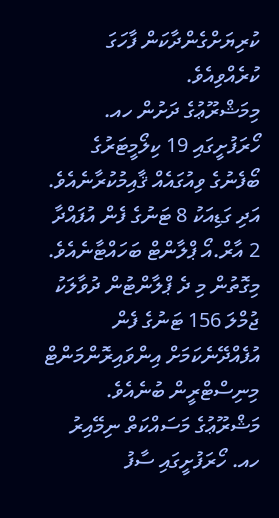ކުރިޔަށްގެންދާކަން ފާހަގަ ކުރެއްވިއެވެ.
މިމަޝްރޫޢުގެ ދަށުން ހއ. ހޯރަފުށީގައި 19 ކިލޯމީޓަރުގެ ބޯފެނުގެ ވިއުގައެއް ޤާއިމުކުރާނެއެވެ. އަދި ގަޑިއަކު 8 ޓަނުގެ ފެން އުފައްދާ 2 އާރް.އޯ ޕްލާންޓް ބަހައްޓާނެއެވެ. މިގޮތުން މި ދެ ޕްލާންޓުން ދުވާލަކު ޖުމްލަ 156 ޓަނުގެ ފެން އުފެއްދޭނެކަމަށް އިންވައިރޮންމަންޓް މިނިސްޓްރީން ބުނެއެވެ. މަޝްރޫޢުގެ މަސައްކަތް ނިމޭއިރު ހއ. ހޯރަފުށީގައި ސާފު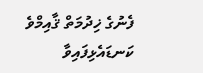ފެނުގެ ޚިދުމަތް ޤާއިމްވެ ކަނޑައެޅިފައިވާ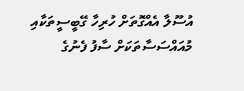އުސޫލާ އެއްގޮތަށް ހުރިހާ ގޭބީސީތަކާއި މުއައްސަސާތަކަށް ސާފު ފެނުގެ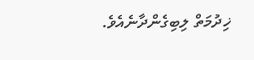ޚިދުމަތް ލިބިގެންދާނެއެވެ.